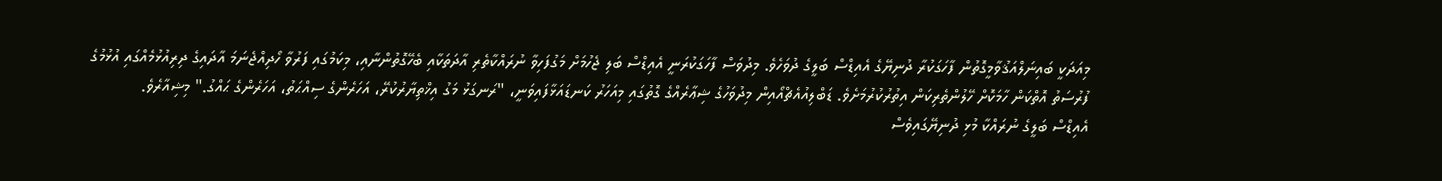މިއަދަކީ ބައިނަލްއަޤުވާމީގޮތުން ފާހަގަކުރާ ދުނިޔޭގެ އެއިޑްސް ބަލީގެ ދުވަހެވެ. މިދުވަސް ފާހަގަކުރަނީ އެއިޑްސް ބަލި ޖެހުމަށް މަގުފަހިވާ ނުރައްކާތެރި އާދަތަކާއި ބެހޭގޮތުންނާއި، މިކަމުގައި ފަރުވާ ހޯދިއްޖެނަމަ އާދައިގެ ދިރިއުޅުމެއްގައި އުޅުމުގެ ފުރުސަތު އޮތްކަން ހާމަކޮށް ހޭލުންތެރިކަން އިތުރުކުރުމަށެވެ. ޑަބްލިއުއެޗްއޯއިން މިދުވަހުގެ ޝިޢާރެއްގެ ގޮތުގައި މިއަހަރު ކަނޑައަޅާފައިވަނީ، "ރަނގަޅު މަގު އިޚްތިޔާރުކުރޭ، އަހަރެންގެ ސިއްޙަތު، އަހަރެންގެ ޙައްގު." މިޝިއާރެވެ.
އެއިޑްސް ބަލީގެ ނުރައްކާ މުޅި ދުނިޔޭގައިވެސް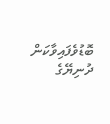ބޮޑުވެފައިވާކަން ދުނިޔޭގެ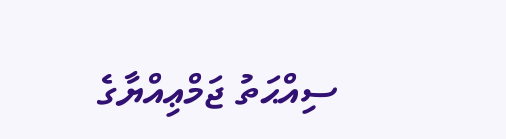ސިއްޙަތު ޖަމްޢިއްޔާގެ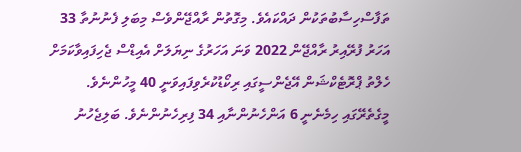ތަފާސްހިސާބުތަކުން ދައްކައެވެ. މިގޮތުން ރާއްޖޭންވެސް މިބަލި ފެނުނުތާ 33 އަހަރު ފުރޭއިރު ރާއްޖޭން 2022 ވަނަ އަހަރުގެ ނިޔަލަށް އެއިޑްސް ޖެހިފައިވާކަމަށް ހެލްތު ޕްރޮޓެކްޝަން އޭޖެންސީގައި ރިކޯޑުކުރެވިފައިވަނީ 40 މީހުންނެވެ. މީގެތެރޭގައި ހިމެނެނީ 6 އަންހެނުންނާއި 34 ފިރިހެނުންނެވެ. ބަލިޖެހުނު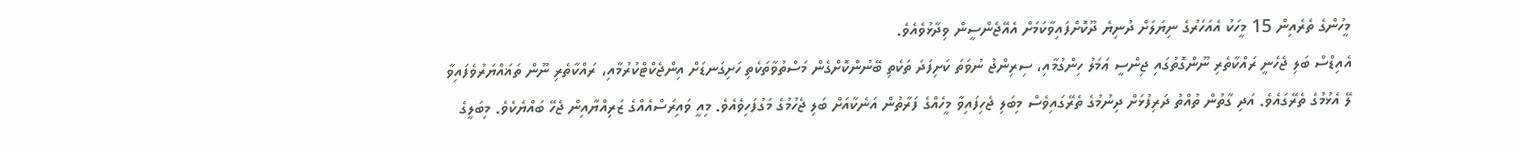މީހުންގެ ތެރެއިން 15 މީހަކު އެއަހަރުގެ ނިޔަލަށް ދުނިޔެ ދޫކޮށްފައިވާކަމަށް އެއޭޖެންސީން ވިދާޅުވެއެވެ.
އެއިޑްސް ބަލި ޖެހެނީ ރައްކާތެރި ނޫންގޮތުގައި ޖިންސީ ޢަމަލު ހިންގުމާއި، ސިރިންޖު ނުވަތަ ކަށިފަދަ ތަކެތި ބޭނުންކޮށްގެން މަސްތުވާތަކެތި ހަށިގަނޑަށް އިންޖެކްޓްކުރުމާއި، ރައްކާތެރި ނޫން ތަޣައްޔަރުވެފައިވާ ލޭ އެޅުމުގެ ތެރޭގައެވެ. އަދި ގާތުން ތުއްތު ދަރިފުޅަށް ދިނުމުގެ ތެރޭގައިވެސް މިބަލި ޖެހިފައިވާ މީހެއްގެ ފަރާތުން އަނެކާއަށް ބަލި ޖެހުމުގެ މަގުފަހިވެއެވެ. މިއީ ވައިރަސްއެއްގެ ޒަރިއްޔާއިން ޖެހޭ ބައްޔެކެވެ. މިބަލީގެ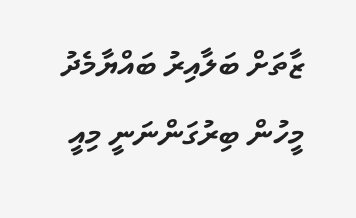ޒާތަށް ބަލާއިރު ބައްޔާމެދު މީހުން ބިރުގަންނަނީ މިއީ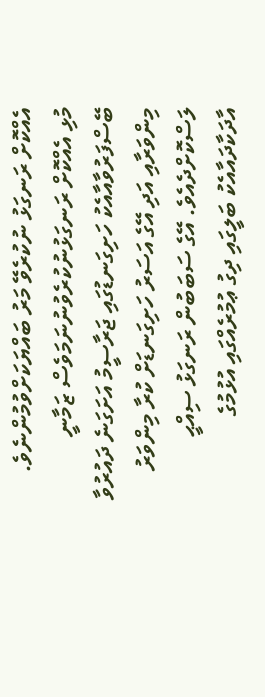އެއްކޮށް ރަނގަޅު ނުކުރެވޭ މަރު ބައްޔަކަށްވުމުންނެވެ.
މުޅި އެއްކޮށް ރަނގަޅުނުކުރެވުނުނަމަވެސް ޒަމާނީ ބޭސްފަރުވާއާއެކު ހަށިގަނޑުގައި ޖަރާސީމު އަށަގަނެ ދައުރުވާ މިންވަރާއި އަދި އޭގެ އަސަރު ހަށިގަނޑަށް ކުރާ މިންވަރު ލަސްކޮށްދެއެވެ. އޭގެ ސަބަބުން ރަނގަޅު ސިއްޙީ އާދަކާދައާއެކު ބަލީގައި ދިގު ޢުމުރެއްގައި އުޅުމުގެ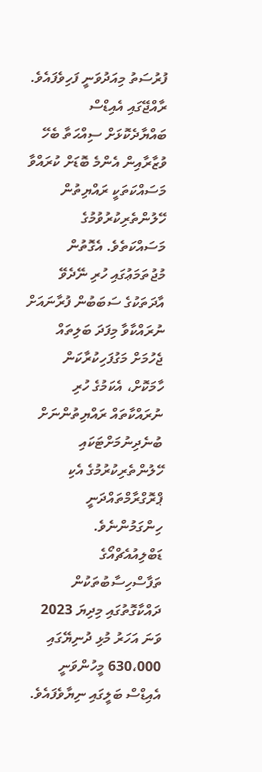ފުރުސަތު މިއަދުވަނީ ފަހިވެފައެވެ.
ރާއްޖޭގައި އެއިޑްސް ބައްޔާދެކޮޅަށް ސިއްޙަތާ ބެހޭ ވުޒާރާއިން އެންމެ ބޮޑަށް ކުރައްވާ މަސައްކަތަކީ ރައްޔިތުން ހޭލުންތެރިކުރުވުމުގެ މަސައްކަތެވެ. އެގޮތުން މުޖުތަމަޢުގައި ހުރި ނޭދެވޭ އާދަތަކުގެ ސަބަބުން ފުރާނައަށް ނުރައްކާވާ މިފަދަ ބަލިތައް ޖެހުމަށް މަގުފަހިކުރާކަން ހާމަކޮށް، އެކަމުގެ ހުރި ނުރައްކާތައް ރައްޔިތުންނަށް ބުނެދިނުމަށްޓަކައި ހޭލުންތެރިކުރުމުގެ އެކި ޕްރޮގްރާމްތައްދަނީ ހިންގަމުންނެވެ.
ޑަބްލިއުއެޗްއޯގެ ތަފާސްހިސާބުތަކުން ދައްކާގޮތުގައި މިދިޔަ 2023 ވަނަ އަހަރު މުޅި ދުނިޔޭގައި 630،000 މީހުންވަނީ އެއިޑްސް ބަލީގައި ނިޔާވެފައެވެ.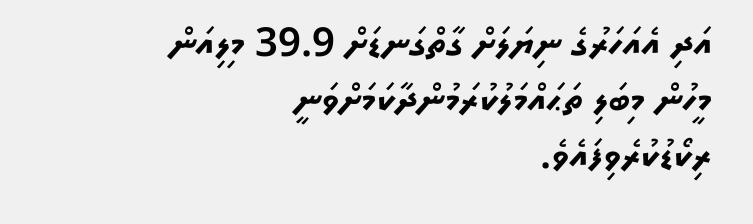އަދި އެއަހަރުގެ ނިޔަލަށް ގާތްގަނޑަށް 39.9 މިލިއަން މީހުން މިބަލި ތަޙައްމަލުކުރަމުންދާކަމަށްވަނީ ރިކޯޑުކުރެވިފައެވެ.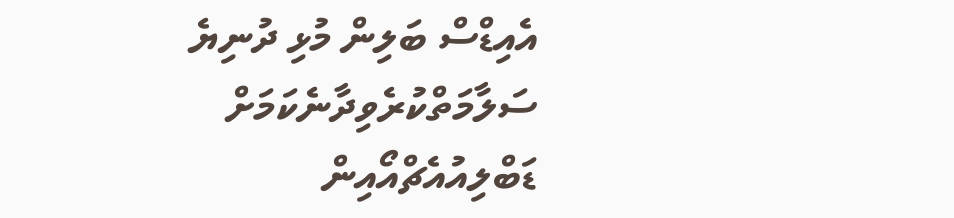އެއިޑްސް ބަލިން މުޅި ދުނިޔެ ސަލާމަތްކުރެވިދާނެކަމަށް ޑަބްލިއުއެޗްއޯއިން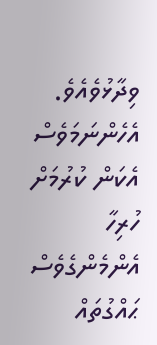ވިދާޅުވެއެވެ. އެހެންނަމަވެސް އެކަން ކުރުމަށް ހުރިހާ އެންމެންގެވެސް ޙައްގުތައް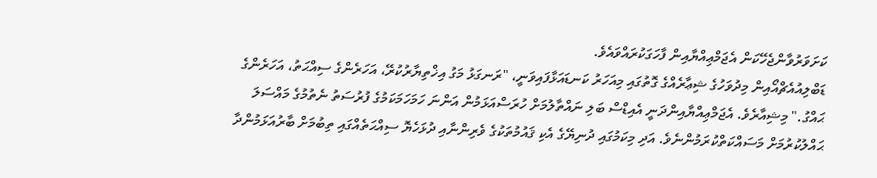ކަށަވަރުވާންޖެހޭކަން އެޖަމްޢިއްޔާއިން ފާހަގަކުރައްވައެވެ.
ޑަބްލިއުއެޗްއޯއިން މިދުވަހުގެ ޝިޢާރެއްގެ ގޮތުގައި މިއަހަރު ކަނޑައަޅާފައިވަނީ، "ރަނގަޅު މަގު އިޚްތިޔާރުކުރޭ، އަހަރެންގެ ސިއްޙަތު، އަހަރެންގެ ޙައްގު." މިޝިއާރެވެ. އެޖަމްޢިއްޔާއިންދަނީ އެއިޑްސް ބަލި ނައްތާލުމަށް ހުރަސްއަޅަމުން އަންނަ ހަމަހަމަކަމުގެ ފުރުސަތު ނެތުމުގެ މައްސަލަ ޙައްލުކުރުމަށް މަސައްކަތްކުރަމުންނެވެ. އަދި މިކަމުގައި ދުނިޔޭގެ އެކި ޤައުމުތަކުގެ ވެރިންނާއި ދުޅަހެޔޮ ސިއްޙަތެއްގައި ތިބުމަށް ބާރުއަޅަމުންދާ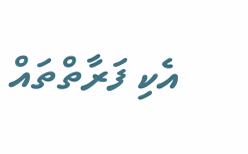އެކި ފަރާތްތައް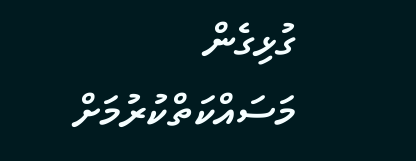ގުޅިގެން މަސައްކަތްކުރުމަށް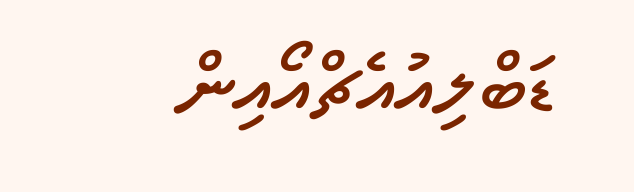ޑަބްލިއުއެޗްއޯއިން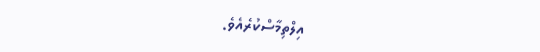އިލްތިމާސްކުރެއެވެ.